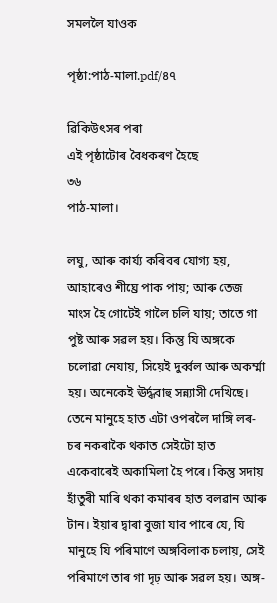সমললৈ যাওক

পৃষ্ঠা:পাঠ-মালা.pdf/৪৭

ৱিকিউৎসৰ পৰা
এই পৃষ্ঠাটোৰ বৈধকৰণ হৈছে
৩৬
পাঠ-মালা।

লঘু, আৰু কাৰ্য্য কৰিবৰ যোগ্য হয়, আহাৰেও শীঘ্ৰে পাক পায়; আৰু তেজ মাংস হৈ গোটেই গালৈ চলি যায়; তাতে গা পুষ্ট আৰু সৱল হয়। কিন্তু যি অঙ্গকে চলোৱা নেযায়, সিয়েই দুৰ্ব্বল আৰু অকৰ্ম্মা হয়। অনেকেই ঊৰ্দ্ধবাহু সন্ন্যাসী দেখিছে। তেনে মানুহে হাত এটা ওপৰলৈ দাঙ্গি লৰ-চৰ নকৰাকৈ থকাত সেইটো হাত একেবাৰেই অকামিলা হৈ পৰে। কিন্তু সদায় হাঁতুৰী মাৰি থকা কমাৰৰ হাত বলৱান আৰু টান। ইয়াৰ দ্বাৰা বুজা যাব পাৰে যে, যি মানুহে যি পৰিমাণে অঙ্গবিলাক চলায়, সেই পৰিমাণে তাৰ গা দৃঢ় আৰু সৱল হয়। অঙ্গ-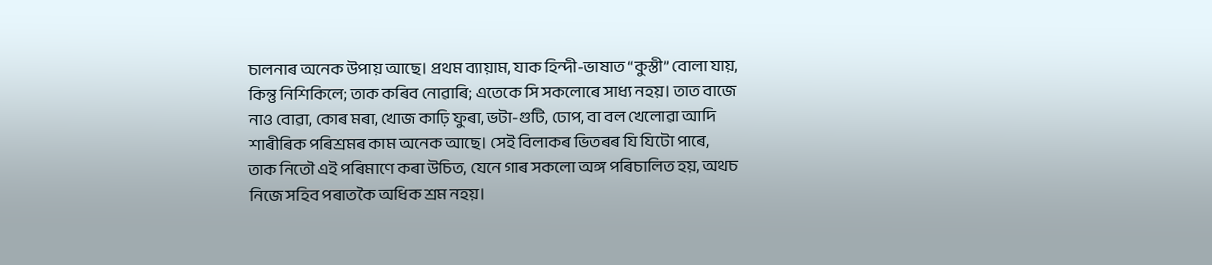চালনাৰ অনেক উপায় আছে। প্ৰথম ব্যায়াম, যাক হিন্দী-ভাষাত “কুস্তী” বোলা যায়, কিন্তু নিশিকিলে; তাক কৰিব নোৱাৰি; এতেকে সি সকলোৰে সাধ্য নহয়। তাত বাজে নাও বোৱা, কোৰ মৰা, খোজ কাঢ়ি ফুৰা, ভটা-গুটি, ঢোপ, বা বল খেলোৱা আদি শাৰীৰিক পৰিশ্ৰমৰ কাম অনেক আছে। সেই বিলাকৰ ভিতৰৰ যি যিটো পাৰে, তাক নিতৌ এই পৰিমাণে কৰা উচিত, যেনে গাৰ সকলো অঙ্গ পৰিচালিত হয়, অথচ নিজে সহিব পৰাতকৈ অধিক শ্ৰম নহয়।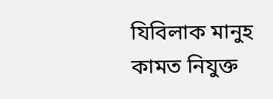যিবিলাক মানুহ কামত নিযুক্ত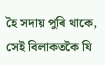হৈ সদায় পুৰি থাকে, সেই বিলাকতকৈ যি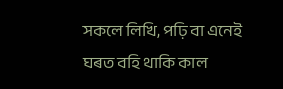সকলে লিখি, পঢ়ি বা এনেই ঘৰত বহি থাকি কাল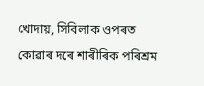খোদায়, সিবিলাক ওপৰত কোৱাৰ দৰে শাৰীৰিক পৰিশ্ৰম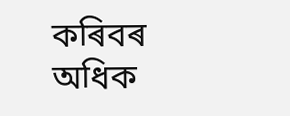কৰিবৰ অধিক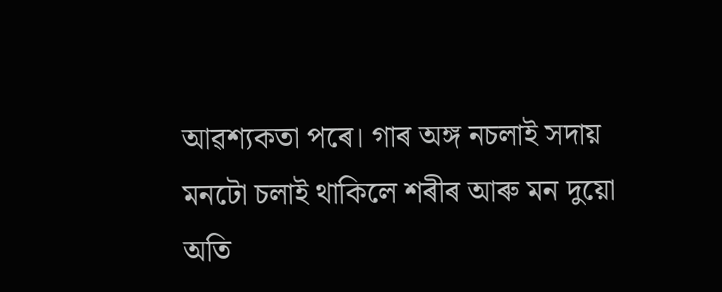আৱশ্যকতা পৰে। গাৰ অঙ্গ নচলাই সদায় মনটো চলাই থাকিলে শৰীৰ আৰু মন দুয়ো অতি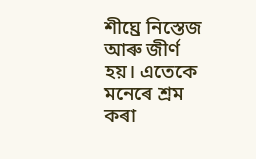শীঘ্ৰে নিস্তেজ আৰু জীৰ্ণ হয়। এতেকে মনেৰে শ্ৰম কৰা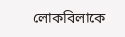লোকবিলাকে